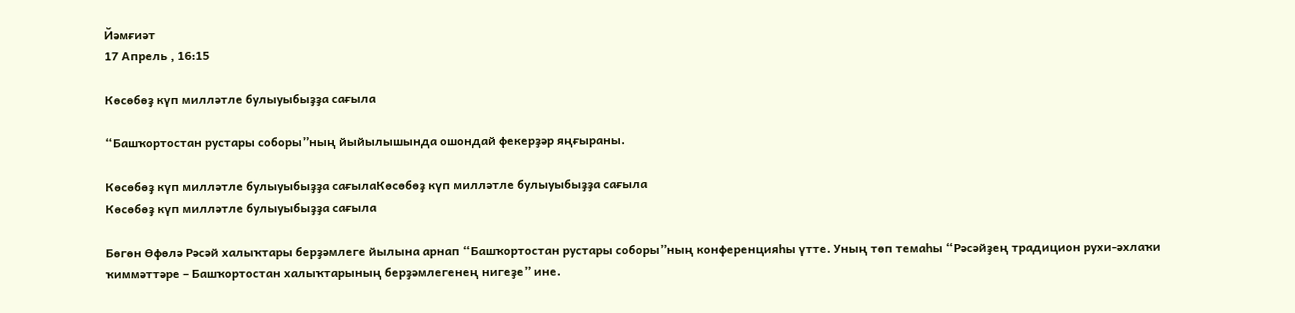Йәмғиәт
17 Апрель , 16:15

Көсөбөҙ күп милләтле булыуыбыҙҙа сағыла

“Башҡортостан рустары соборы”ның йыйылышында ошондай фекерҙәр яңғыраны.

Көсөбөҙ күп милләтле булыуыбыҙҙа сағылаКөсөбөҙ күп милләтле булыуыбыҙҙа сағыла
Көсөбөҙ күп милләтле булыуыбыҙҙа сағыла

Бөгөн Өфөлә Рәсәй халыҡтары берҙәмлеге йылына арнап “Башҡортостан рустары соборы”ның конференцияһы үтте. Уның төп темаһы “Рәсәйҙең традицион рухи-әхлаҡи ҡиммәттәре – Башҡортостан халыҡтарының берҙәмлегенең нигеҙе” ине.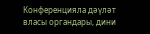Конференцияла дәүләт власы органдары, дини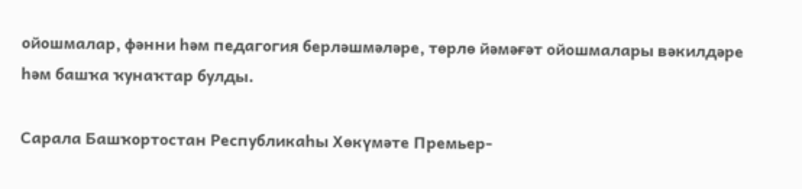ойошмалар, фәнни һәм педагогия берләшмәләре, төрлө йәмәғәт ойошмалары вәкилдәре һәм башҡа ҡунаҡтар булды.

Сарала Башҡортостан Республикаһы Хөкүмәте Премьер-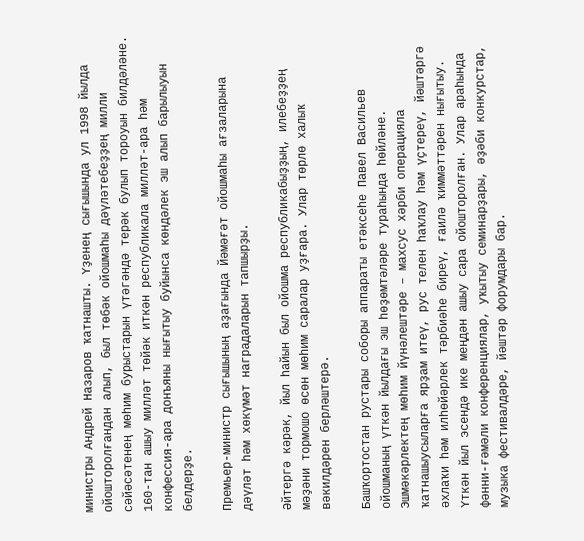министры Андрей Назаров ҡатнашты. Үҙенең сығышында ул 1998 йылда ойошторолғандан алып, был төбәк ойошмаһы дәүләтебеҙҙең милли сәйәсәтенең мөһим бурыстарын үтәгәндә терәк булып тороуын билдәләне. 160-тан ашыу милләт төйәк иткән республикала милләт-ара һәм конфессия-ара донъяны нығытыу буйынса көндәлек эш алып барылыуын белдерҙе.

Премьер-министр сығышының аҙағында Йәмәғәт ойошмаһы ағзаларына дәүләт һәм хөкүмәт наградаларын тапшырҙы.

Әйтергә кәрәк, йыл һайын был ойошма республикабыҙҙың, илебеҙҙең мәҙәни тормошо өсөн мөһим саралар уҙғара. Улар төрлө халыҡ вәкилдәрен берләштерә.

Башҡортостан рустары соборы аппараты етәксеһе Павел Васильев ойошманың үткән йылдағы эш һөҙөмтәләре тураһында һөйләне. Эшмәкәрлектең мөһим йүнәлештәре – махсус хәрби операцияла ҡатнашыусыларға ярҙам итеү, рус телен һаҡлау һәм үҫтереү, йәштәргә әхлаҡи һәм илһөйәрлек тәрбиәһе биреү, ғаилә ҡиммәттәрен нығытыу. Үткән йыл эсендә ике меңдән ашыу сара ойошторолған. Улар араһында фәнни-ғәмәли конференциялар, уҡытыу семинарҙары, әҙәби конкурстар, музыка фестивалдәре, йәштәр форумдары бар.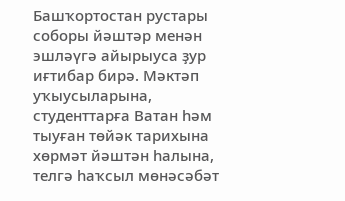Башҡортостан рустары соборы йәштәр менән эшләүгә айырыуса ҙур иғтибар бирә. Мәктәп уҡыусыларына, студенттарға Ватан һәм тыуған төйәк тарихына хөрмәт йәштән һалына, телгә һаҡсыл мөнәсәбәт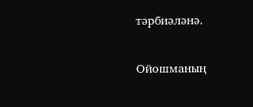тәрбиәләнә.

Ойошманың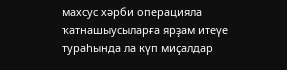махсус хәрби операцияла ҡатнашыусыларға ярҙам итеүе тураһында ла күп миҫалдар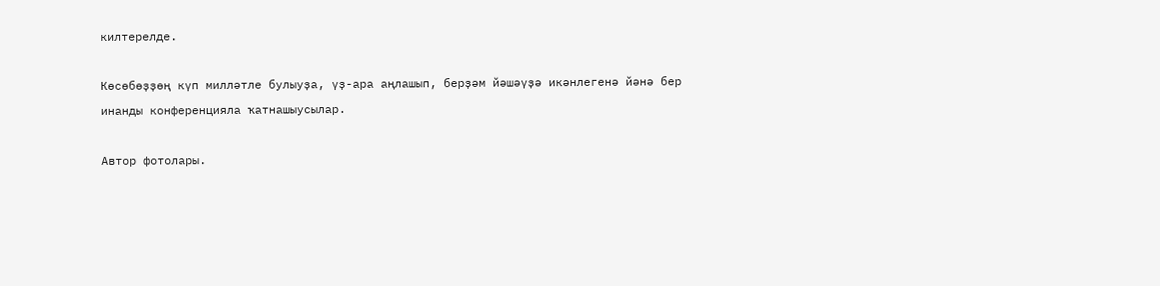килтерелде.

Көсөбөҙҙөң күп милләтле булыуҙа, үҙ-ара аңлашып, берҙәм йәшәүҙә икәнлегенә йәнә бер инанды конференцияла ҡатнашыусылар.

Автор фотолары.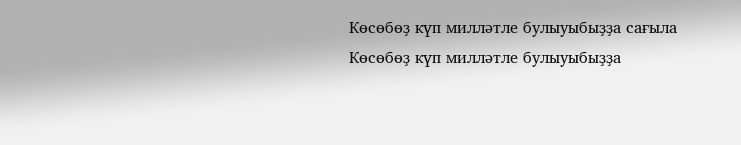Көсөбөҙ күп милләтле булыуыбыҙҙа сағыла
Көсөбөҙ күп милләтле булыуыбыҙҙа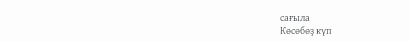сағыла
Көсөбөҙ күп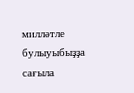милләтле булыуыбыҙҙа сағыла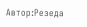Автор:Резеда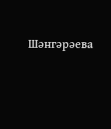Шәнгәрәева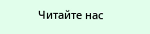Читайте нас